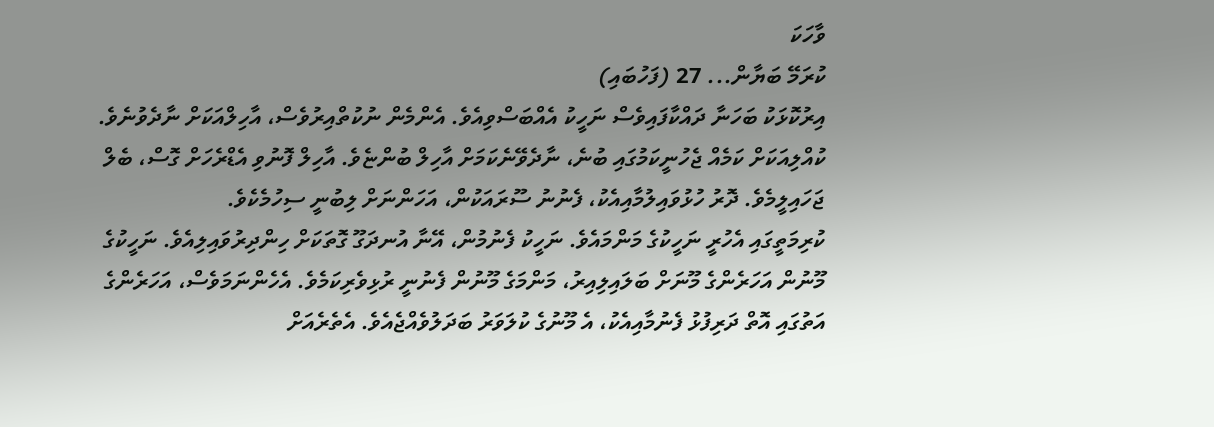ވާހަކަ
ކުރަމޭ ބަޔާން... 27 (ފަހުބައި)
އިރުކޮޅަކު ބަހަނާ ދައްކާފައިވެސް ނަހީކު އެއްބަސްވިއެވެ. އެންމެން ނުކުތްއިރުވެސް، އާހިލްއަކަށް ނާދެވުނެވެ. ކުއްލިއަކަށް ކަމެއް ޖެހުނީކަމުގައި ބުނެ، ނާދެވޭނެކަމަށް އާހިލް ބުންޏެވެ. އާހިލް ފޮނުވި އެޑްރެހަށް ގޮސް، ބެލް ޖަހައިލީމެވެ. ދޮރު ހުޅުވައިލުމާއިއެކު، ފެނުނު ސޫރައަކުން، އަހަންނަށް ލިބުނީ ސިހުމެކެވެ.
ކުރިމަތީގައި އެހުރީ ނަހީކުގެ މަންމައެވެ. ނަހީކު ފެނުމުން، އޭނާ އުނދަގޫ ގޮތަކަށް ހިންދިރުވައިލިއެވެ. ނަހީކުގެ މޫނުން އަހަރެންގެ މޫނަށް ބަލައިލިއިރު، މަންމަގެ މޫނުން ފެނުނީ ރުޅިވެރިކަމެވެ. އެހެންނަމަވެސް، އަހަރެންގެ އަތުގައި އޮތް ދަރިފުޅު ފެނުމާއިއެކު، އެ މޫނުގެ ކުލަވަރު ބަދަލުވެއްޖެއެވެ. އެތެރެއަށް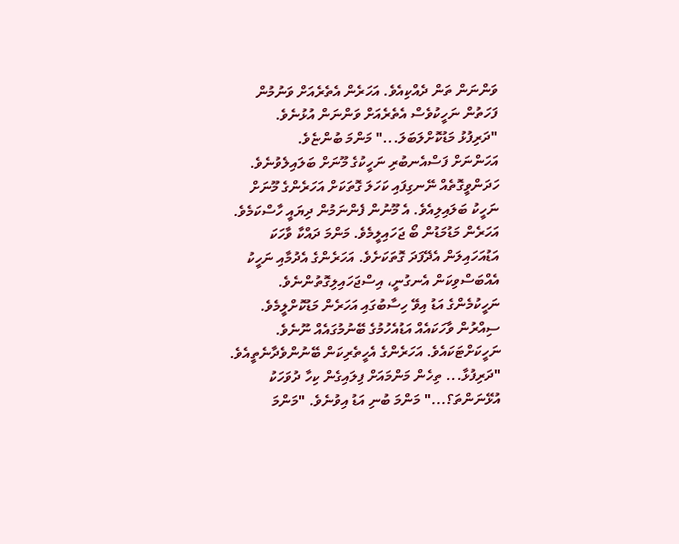ވަންނަން ތަން ދެއްކިއެވެ. އަހަރެން އެތެރެއަށް ވަނުމުން ފަހަތުން ނަހީކުވެސް އެތެރެއަށް ވަންނަން އުޅުނެވެ.
"ދަރިފުޅު މަޑުކޮށްލަބަލަ..." މަންމަ ބުންޏެވެ.
އަހަންނަށް ފަސްއެނބުރި ނަހީކުގެ މޫނަށް ބަލައިލެވުނެވެ. ހަދަންވީގޮތެއް ނޭނގިފައި ކަހަލަ ގޮތަކަށް އަހަރެންގެ މޫނަށް ނަހީކު ބަލައިލިއެވެ. އެ މޫނުން ފެންނަމުން ދިޔައީ ހާސްކަމެވެ. އަހަރެން މަޑުމަޑުން ބޯ ޖަހައިލީމެވެ. މަންމަ ދައްކާ ވާހަކަ އަޑުއަހައިލަން އެދޭފަދަ ގޮތަކަށެވެ. އަހަރެންގެ އެދުމާއި ނަހީކު އެއްބަސްވިކަން އެނގުނީ، އިސްޖަހައިލިގޮތުންނެވެ.
ނަހީކުމެންގެ އަޑު އިވޭ ހިސާބުގައި އަހަރެން މަޑުކޮށްލީމެވެ. ސިއްރުން ވާހަކައެއް އަޑުއެހުމުގެ ބޭނުމުގައެއް ނޫނެވެ. ނަހީކަށްޓަކައެވެ. އަހަރެންގެ އެހީތެރިކަން ބޭނުންވެދާނެތީއެވެ.
"ދަރިފުޅާ... ތިހެން މަންމައަށް ފިލައިގެން ކިހާ ދުވަހަކު އުޅޭނަންތަ؟..." މަންމަ ބުނި އަޑު އިވުނެވެ. "މަންމަ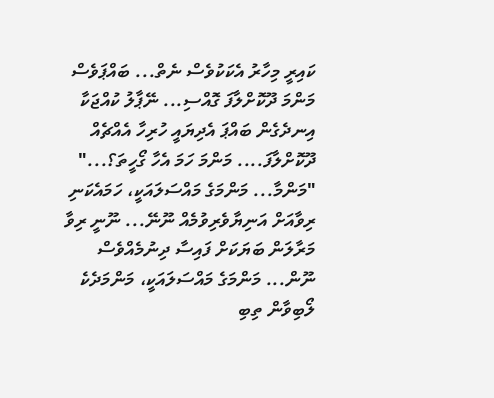ކައިރީ މިހާރު އެކަކުވެސް ނެތް... ބައްޕަވެސް މަންމަ ދޫކޮށްލާފަ ގޮއްސި... ނޭޕާލު ކުއްޖަކާ އިނދެގެން ބައްޕަ އެދިޔައީ ހުރިހާ އެއްޗެއް ދޫކޮށްލާފަ.... މަންމަ ހަމަ އެހާ ގޯހީތަ؟..."
"މަންމާ... މަންމަގެ މައްސަލައަކީ، ހަމައެކަނި ރިވާއަށް އަނިޔާވެރިވުމެއް ނޫނޭ... ނޫނީ ރިވާ މަރާލަން ބަޔަކަށް ފައިސާ ދިނުމެއްވެސް ނޫން... މަންމަގެ މައްސަލައަކީ، މަންމަދެކެ ލޯބިވާން ތިބި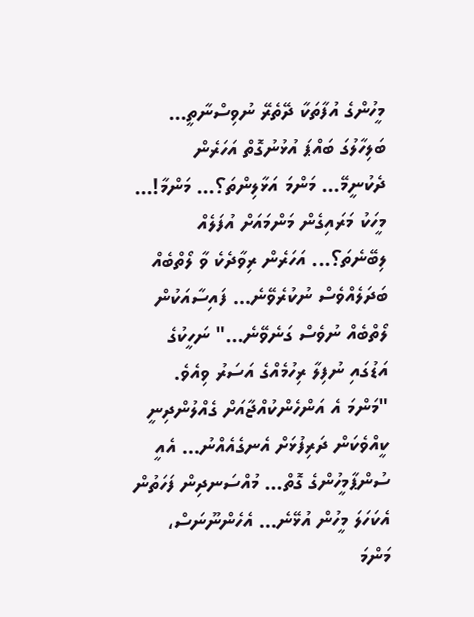މީހުންގެ އުފާތަކާ ދޭތެރޭ ނުވިސްނާތީ... ބަލިހާލުގަ ބައްޕަ އުޅުނުގޮތް އަހަރެން ދެކުނީމޭ... މަންމަ އަޅާލިންތަ؟... މަންމާ!... މީހަކު މަރައިގެން މަންމައަށް އުފަލެއް ލިބޭނެތަ؟... އަހަރެން ރިވާދެކެ ވާ ލޯތްބެއް ބަދަލެއްވެސް ނުކުރެވޭނެ... ފައިސާއަކުން ލޯތްބެއް ނުވެސް ގަނެވޭނެ..." ނަހީކުގެ އަޑުގައި ނުފިލާ ރިހުމެއްގެ އަސަރު ވިއެވެ.
"މަންމަ އެ އަންހެންކުއްޖާއަށް ގެއްލުންދިނީ ކީއްވެކަން ދަރިފުޅަށް އެނގެއެއްނު... އެއީ ސުންޕާމީހުންގެ ގޮތް... މުއްސަނދިން ފަހަތުން އެކަހަލަ މީހުން އުޅޭނެ... އެހެންނޫނަސް، މަންމަ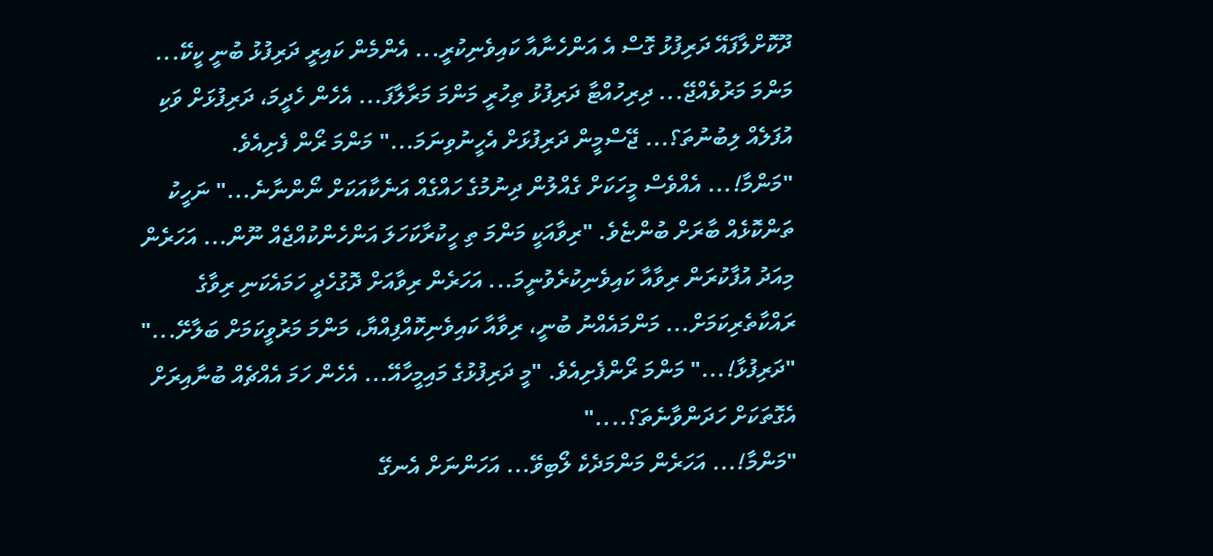ދޫކޮށްލާފައޭ ދަރިފުޅު ގޮސް އެ އަންހެނާއާ ކައިވެނިކުރީ... އެންމެން ކައިރީ ދަރިފުޅު ބުނީ ކީކޭ... މަންމަ މަރުވެއްޖޭ... ދިރިހުއްޓާ ދަރިފުޅު ތިހުރީ މަންމަ މަރާލާފަ... އެހެން ހެދީމަ، ދަރިފުޅަށް ވަކި އުފަލެއް ލިބުނުތަ؟... ޖޭސްމީން ދަރިފުޅަށް އެހީނުވިނަމަ..." މަންމަ ރޯން ފެށިއެވެ.
"މަންމާ!... އެއްވެސް މީހަކަށް ގެއްލުން ދިނުމުގެ ހައްގެއް އަނެކާއަކަށް ނޯންނާނެ..." ނަހީކު ތަންކޮޅެއް ބާރަށް ބުންޏެވެ. "ރިވާއަކީ މަންމަ ތި ހީކުރާކަހަލަ އަންހެންކުއްޖެއް ނޫން... އަހަރެން މިއަދު އުފާކުރަން ރިވާއާ ކައިވެނިކުރެވުނީމަ... އަހަރެން ރިވާއަށް ދޮގުހެދީ ހަމައެކަނި ރިވާގެ ރައްކާތެރިކަމަށް... މަންމައެއްނު ބުނީ، ރިވާއާ ކައިވެނިކޮއްފިއްޔާ، މަންމަ މަރުވީކަމަށް ބަލާށޭ..."
"ދަރިފުޅާ!..." މަންމަ ރޯންފެށިއެވެ. "މީ ދަރިފުޅުގެ މައިމީހާއޭ... އެހެން ހަމަ އެއްޗެއް ބުނާއިރަށް އެގޮތަކަށް ހަދަންވާނެތަ؟...."
"މަންމާ!... އަހަރެން މަންމަދެކެ ލޯބިވޭ... އަހަންނަށް އެނގޭ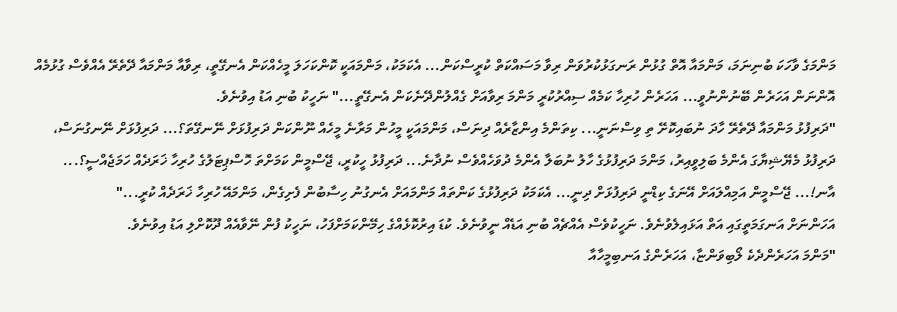މަންމަގެ ވާހަކަ ބުނިނަމަ، މަންމައާ އޮތް ގުޅުން ރަނގަޅުކުރުވަން ރިވާ މަސައްކަތް ކުރީސްކަން... އެކަމަކު، މަންމައަކީ ކޮންކަހަލަ މީހެއްކަން އެނގޭތީ، ރިވާއާ މަންމައާ ދޭތެރޭ އެއްވެސް ގުޅުމެއް އޮންނަން އަހަރެން ބޭނުންނުވީ... އަހަރެން ހުރިހާ ކަމެއް ސިއްރުކުރީ މަންމަ ރިވާއަށް ގެއްލުންދޭނެކަން އެނގޭތީ..." ނަހީކު ބުނި އަޑު އިވުނެވެ.
"ދަރިފުޅު މަންމައާ ދޭތެރޭ ހާދަ ނުބައިކޮށޭ ތި ވިސްނަނީ... ކިތަންމެ އިންޒާރެއް ދިނަސް، މަންމައަކީ މީހުން މަރާނެ މީހެއް ނޫންކަން ދަރިފުޅަށް ނޭނގޭތަ؟... ދަރިފުޅަށް ނޭނގުނަސް، ދަރިފުޅު މެޔޭޝިޔާގަ އެންމެ ބަލިވީއިރު، މަންމަ ދަރިފުޅުގެ ހާލު ނުބަލާ އެންމެ ދުވަހެއްވެސް ނުދާނެ... ދަރިފުޅު ހީކުރީ، ޖޭސްމީން ކަމަށްތަ ހޮސްޕިޓަލުގެ ހުރިހާ ޚަރަދެއް ހަމަޖެއްސީ؟... އާނ!... ޖޭސްމީން އަމިއްލައަށް އޭނަގެ ކިޑްނީ ދަރިފުޅަށް ދިނީ... އެކަމަކު ދަރިފުޅުގެ ކަންތައް މަންމައަށް އެނގުނު ހިސާބުން ފެށިގެން، މަންމައޭ ހުރިހާ ޚަރަދެއް ކުރީ..."
އަހަންނަށް އަނގަމަތީގައި އަތް އަޅައިލެވުނެވެ. ނަހީކުވެސް އެއްޗެއް ބުނި އަޑެއް ނީވުނެވެ. ކުޑަ އިރުކޮޅެއްގެ ހިމޭންކަމަށްފަހު، ނަހީކު ފުން ނޭވާއެއް ދޫކޮށްލި އަޑު އިވުނެވެ.
"މަންމަ އަހަރެންދެކެ ލޯބިވަންޏާ، އަހަރެންގެ އަނބިމީހާއާ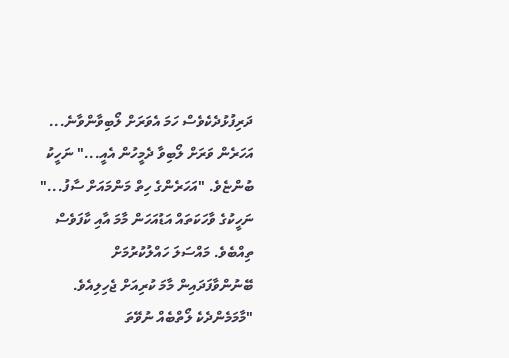ދަރިފުޅުދެކެވެސް ހަމަ އެވަރަށް ލޯބިވާންވާނެ... އަހަރެން ވަރަށް ލޯބިވާ ދެމީހުން އެއީ..." ނަހީކު ބުންޏެވެ. "އަހަރެންގެ ހިތް މަންމައަށް ސާފު..."
ނަހީކުގެ ވާހަކަތައް އަޑުއަހަން މާމަ އާއި ކާފަވެސް ތިއްބެވެ. މައްސަލަ ހައްލުކުރުމަށް ބޭނުންވާފަދައިން މާމަ ކުރިއަށް ޖެހިލިއެވެ.
"މާމަމެންދެކެ ލޯތްބެއް ނުވޭތަ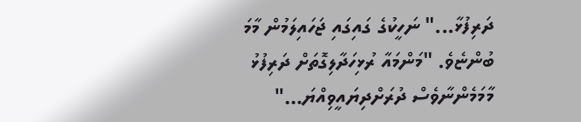ދަރިފުޅާ..." ނަހީކުގެ ގައިގައި ޖަހައިލަމުން މާމަ ބުންޏެވެ. "މަންމައާ ރުޅިހަދާލިގޮތަށް ދަރިފުޅު މާމަމެންނާވެސް ދުރަށްދިޔައީވިއްޔަ..."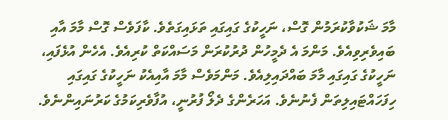މާމަ ޝަކުވާކުރަމުން ގޮސް، ނަހީކުގެ ގައިގައި ތަޅައިގަތެވެ. ކާފަވެސް ގޮސް މާމަ އާއި ބައިވެރިވިއެވެ. މަންމަ އެ ދެމީހުން ދުރުކުރަން މަސައްކަތް ކުރިއެވެ. އެހެން އުޅެފައި، ނަހީކުގެ ގައިގައި މާމަ ބައްދައިލިއެވެ. މަންމަވެސް މާމަ އާއިއެކު ނަހީކުގެ ގައިގައި ހިފަހައްޓައިލިތަން ފެނުނެވެ. އަހަރެންގެ ދެލޯ ފުރުނީ، އުފާވެރިކަމުގެ ކަރުނައިންނެވެ.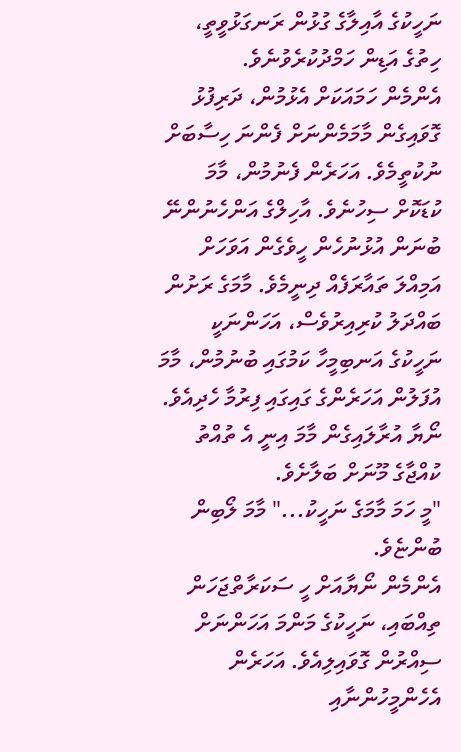ނަހީކުގެ އާއިލާގެ ގުޅުން ރަނގަޅުވީތީ، ހިތުގެ އަޑިން ހަމްދުކުރެވުނެވެ.
އެންމެން ހަމައަކަށް އެޅުމުން، ދަރިފުޅު ގޮވައިގެން މާމަމެންނަށް ފެންނަ ހިސާބަށް ނުކުތީމެވެ. އަހަރެން ފެނުމުން، މާމަ ކުޑަކޮށް ސިހުނެވެ. އާހިލްގެ އަންހެނުންނޭ ބުނަން އުޅުނުހެން ހީވެގެން އަވަހަށް އަމިއްލަ ތައާރަފެއް ދިނީމެވެ. މާމަގެ ރަށުން ބައްދަލު ކުރިއިރުވެސް، އަހަންނަކީ ނަހީކުގެ އަނބިމީހާ ކަމުގައި ބުނުމުން، މާމަ އުފަލުން އަހަރެންގެ ގައިގައި ފިރުމާ ހެދިއެވެ. ނޯޔާ އުރާލައިގެން މާމަ އިނީ އެ ތުއްތު ކުއްޖާގެ މޫނަށް ބަލާށެވެ.
"މީ ހަމަ މާމަގެ ނަހީކު..." މާމަ ލޯބިން ބުންޏެވެ.
އެންމެން ނޯޔާއަށް ހީ ސަކަރާތްޖަހަން ތިއްބައި، ނަހީކުގެ މަންމަ އަހަންނަށް ސިއްރުން ގޮވައިލިއެވެ. އަހަރެން އެހެންމީހުންނާއި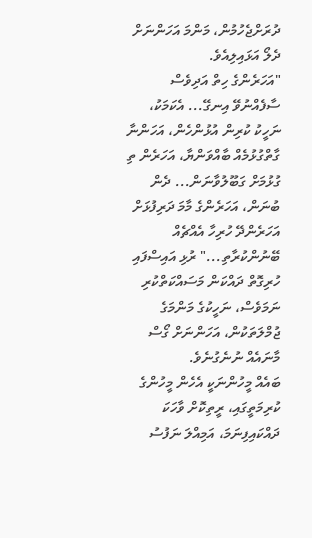ދުރަށްޖެހުމުން، މަންމަ އަހަންނަށް ދެލޯ އަޅައިލިއެވެ.
"އަހަރެންގެ ހިތް އަދިވެސް ސާފެއްނުވޭ އިނގޭ... އެކަމަކު، ނަހީކު ކުރިން އުޅުންހެން، އަހަންނާ ގާތްގުޅުމެއް ބާއްވަންޔާ، އަހަރެން ތި ގުޅުމަށް ގަބޫލުވާނަން... ދެން ބުނަން، އަހަރެންގެ މާމަ ދަރިފުޅަށް އަހަރެންދޭ ހުރިހާ އެއްޗެއް ބޭނުންކުރާތި..." ރުޅި އައިސްފައި ހުރިގޮތް ދައްކަން މަސައްކަތްކުރި ނަމަވެސް، ނަހީކުގެ މަންމަގެ ޖުމްލަތަކުން، އަހަންނަށް ގޯސް މާނައެއް ނުނެގުނެވެ.
ބައެއް މީހުންނަކީ އެހެން މީހުންގެ ކުރިމަތީގައި، ރީތިކޮށް ވާހަކަ ދައްކައިފިނަމަ، އަމިއްލަ ނަފުސު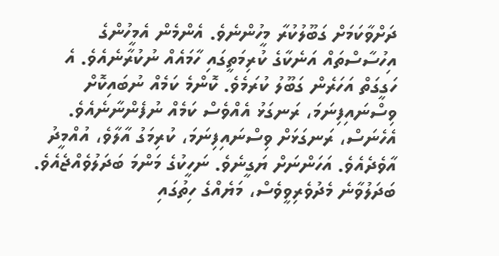ދަށްވާކަމަށް ގަބޫލުކުރާ މީހުންނެވެ. އެންމެން އެމީހުންގެ އިހުސާސްތައް އަނެކާގެ ކުރިމަތީގައި ހާމައެއް ނުކުރާނެއެވެ. އެ ހަގީގަތް އަހަރެން ގަބޫލު ކުރަމެވެ. ކޮންމެ ކަމެއް ނުބައިކޮށް ވިސްނައިފިނަމަ، ރަނގަޅު އެއްވެސް ކަމެއް ނުފެންނާނެއެވެ. އެހެނަސް، ރަނގަޅަށް ވިސްނައިފިނަމަ، ކުރިމަގު އާލާވެ، އުއްމީދު އާވެދެއެވެ. އަހަންނަށް ޔަގީނެވެ. ނަހީކުގެ މަންމަ ބަދަލުވެއްޖެއެވެ. ބަދަލުވާނެ މެދުވެރިވީވެސް، މަޔެއްގެ ހިތުގައި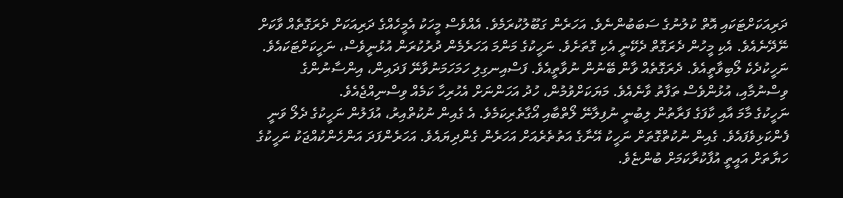ދަރިއަކަށްޓަކައި އޮތް ކުލުނުގެ ސަބަބުންނެވެ. އަހަރެން ގަބޫލުކުރަމެވެ. އެއްވެސް މީހަކު އެމީހެއްގެ ދަރިއަކަށް ދެރަގޮތެއް ވާކަށް ނޭދޭނެއެވެ. އެކި މީހުން ދެރަގޮތް ދެކޭނީ އެކި ގޮތަށެވެ. ނަހީކުގެ މަންމަ އަހަރެމެން ދުރުކުރަން އުޅުނީވެސް، ނަހީކަށްޓަކައެވެ. ނަހީކުދެކެ ލޯބިވާތީއެވެ. ދެރަގޮތެއް ވާން ބޭނުން ނުވާތީއެވެ. ފަސްއިނގިލި ހަމަހަމަނުވާނޭ ފަދައިން، އިންސާނުންގެ ވިސްނުމާއި، އުޅުންވެސް ތަފާތު ވާނެއެވެ. މަޔަކަށްވުމުން، ހުދު އަހަންނަށް އެހުރިހާ ކަމެއް ވިސްނިއްޖެއެވެ.
ނަހީކުގެ މާމަ އާއި ކާފަގެ ފަރާތުން ލިބުނީ ނުފިލާނޭ ލޯތްބާއި އޯގާތެރިކަމެވެ. އެ ގެއިން ނުކުތްއިރު، އުފަލުން ނަހީކުގެ ދެލޯ ވަނީ ފެންކަޅިވެފައެވެ. ގެއިން ނުކުތްގޮތަށް ނަހީކު އޭނާގެ އަތުތެރެއަށް އަހަރެން ގެންދިޔައެވެ. އަހަރެންފަދަ އަންހެންކުއްޖަކު ނަހީކުގެ ހަޔާތަށް އައީތީ އުފާކުރާކަމަށް ބުންޏެވެ.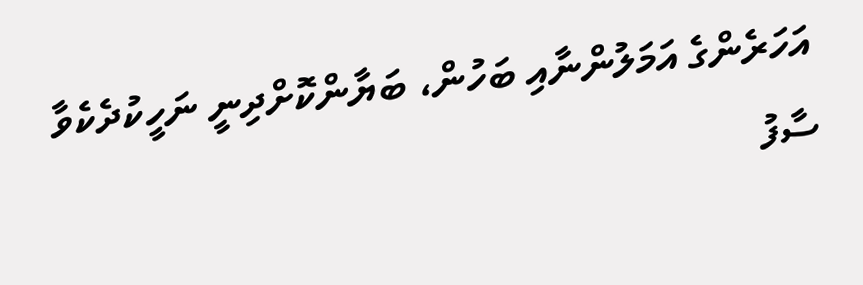އަހަރެންގެ އަމަލުންނާއި ބަހުން، ބަޔާންކޮށްދިނީ ނަހީކުދެކެވާ ސާފު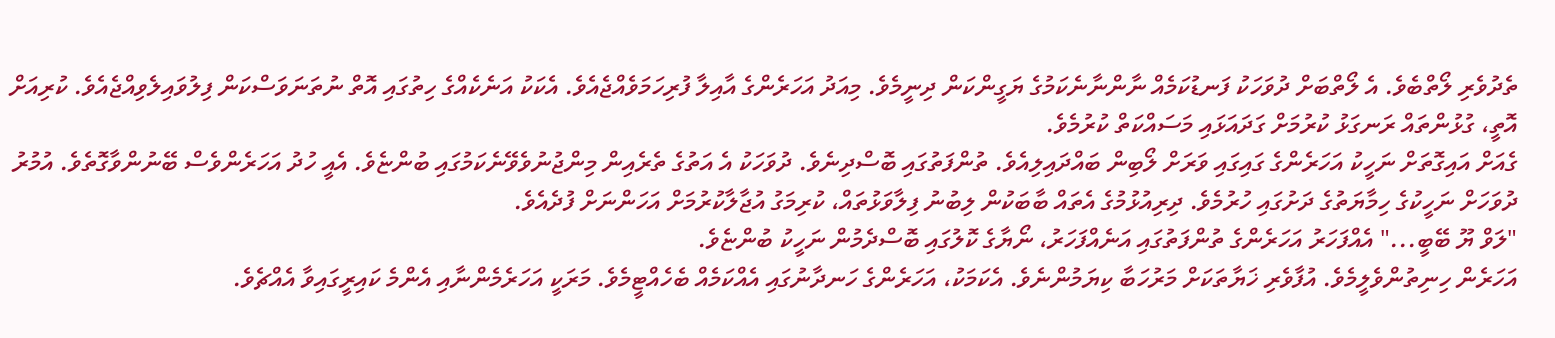ތެދުވެރި ލޯތްބެވެ. އެ ލޯތްބަށް ދުވަހަކު ފަނޑުކަމެއް ނާންނާނެކަމުގެ ޔަގީންކަން ދިނީމެވެ. މިއަދު އަހަރެންގެ އާއިލާ ފުރިހަމަވެއްޖެއެވެ. އެކަކު އަނެކެއްގެ ހިތުގައި އޮތް ނުތަނަވަސްކަން ފިލުވައިލެވިއްޖެއެވެ. ކުރިއަށް އޮތީ، ގުޅުންތައް ރަނގަޅު ކުރުމަށް ގަދައަޅައި މަސައްކަތް ކުރުމެވެ.
ގެއަށް އައިގޮތަށް ނަހީކު އަހަރެންގެ ގައިގައި ވަރަށް ލޯބިން ބައްދައިލިއެވެ. ތުންފަތުގައި ބޮސްދިނެވެ. ދުވަހަކު އެ އަތުގެ ތެރެއިން މިންޖުނުވެވޭނެކަމުގައި ބުންޏެވެ. އެއީ ހުދު އަހަރެންވެސް ބޭނުންވާގޮތެވެ. އުމުރު ދުވަހަށް ނަހީކުގެ ހިމާޔަތުގެ ދަށުގައި ހުރުމެވެ. ދިރިއުޅުމުގެ އެތައް ބާބަކުން ލިބުނު ފިލާވަޅުތައް، ކުރިމަގު އުޖާލާކުރުމަށް އަހަންނަށް ފުދެއެވެ.
"ލަވް ޔޫ ބޭބީ..." އެއްފަހަރު އަހަރެންގެ ތުންފަތުގައި އަނެއްފަހަރު، ނޯޔާގެ ކޮލުގައި ބޮސްދެމުން ނަހީކު ބުންޏެވެ.
އަހަރެން ހިނިތުންވެލީމެވެ. އުފާވެރި ޚަޔާތަކަށް މަރުހަބާ ކިޔަމުންނެވެ. އެކަމަކު، އަހަރެންގެ ހަނދާނުގައި އެއްކަމެއް ބެހެއްޓީމެވެ. މަރަކީ އަހަރެމެންނާއި އެންމެ ކައިރީގައިވާ އެއްޗެވެ.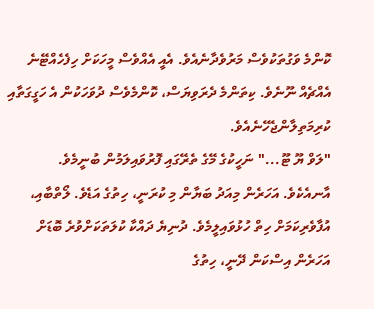ކޮންމެ ވަގުތަކުވެސް މަރުވެދާނެއެވެ. އެއީ އެއްވެސް މީހަކަށް ހިފެހެއްޓޭނެ އެއްޗެއް ނޫނެވެ. ކިތަންމެ ދެރަވިޔަސް، ކޮންމެވެސް ދުވަހަކުން އެ ހަގީގަތާއި ކުރިމަތިލާންޖެހޭނެއެވެ.
"ލަވް ޔޫ ޓޫ..." ނަހީކުގެ މޭގެ ތެރޭގައި ފޮރުވައިލަމުން ބުނީމެވެ.
އާނއެކެވެ. އަހަރެން މިއަދު ބަޔާން މި ކުރަނީ، ހިތުގެ އަޑެވެ. ލޯތްބާއި، އުފާވެރިކަމަށް ހިތް ހުޅުވައިލީމެވެ. ދުނިޔެ ދައްކާ ކުލަތަކަށްވުރެ ބޮޑަށް އަހަރެން އިސްކަން ދޭނީ، ހިތުގެ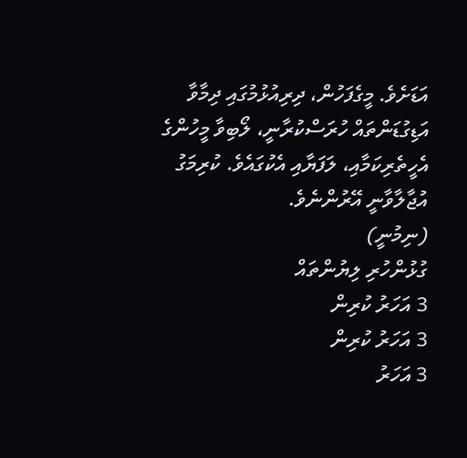އަޑަށެވެ. މީގެފަހުން، ދިރިއުޅުމުގައި ދިމާވާ އަޑިގުޑަންތައް ހުރަސްކުރާނީ، ލޯބިވާ މީހުންގެ އެހީތެރިކަމާއި، ލަފަޔާއި އެކުގައެވެ. ކުރިމަގު އުޖާލާވާނީ އޭރުންނެވެ.
(ނިމުނީ)
ގުޅުންހުރި ލިޔުންތައް
3 އަހަރު ކުރިން
3 އަހަރު ކުރިން
3 އަހަރު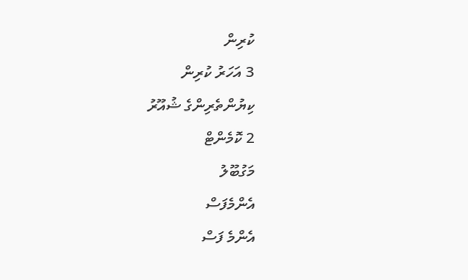ކުރިން
3 އަހަރު ކުރިން
ކިޔުންތެރިންގެ ޝުއޫރު
2 ކޮމެންޓް
މަގުބޫލު
އެންމެފަސް
އެންމެ ފަސް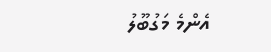އެންމެ މަގުބޫލު